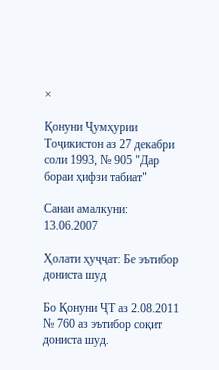×

Қонуни Ҷумҳурии Тоҷикистон аз 27 декабри соли 1993, № 905 "Дар бораи ҳифзи табиат"

Санаи амалкуни: 13.06.2007

Ҳолати ҳуҷҷат: Бе эътибор дониста шуд

Бо Қонуни ҶТ аз 2.08.2011 № 760 аз эътибор соқит дониста шуд.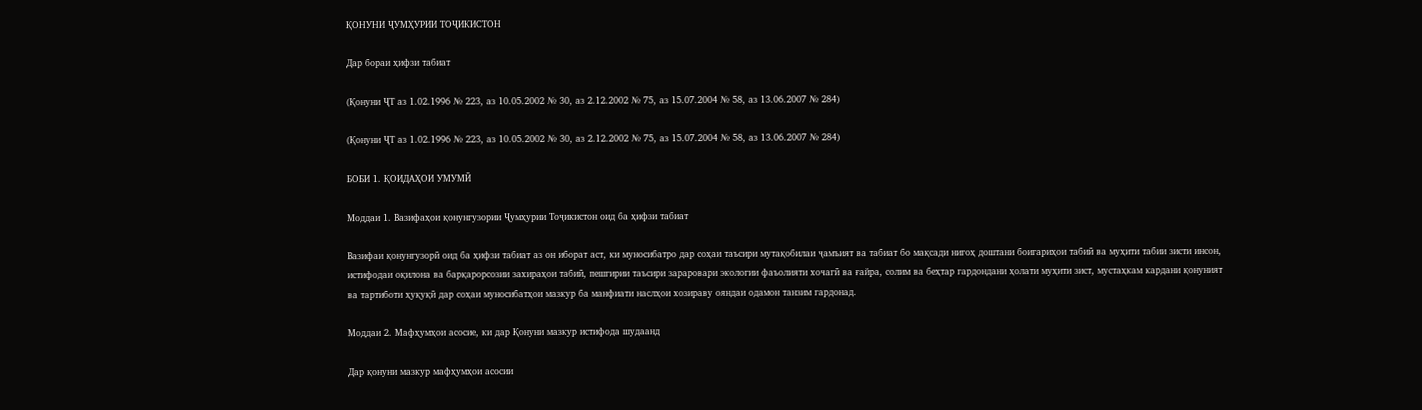ҚОНУНИ ҶУМҲУРИИ ТОҶИКИСТОН

Дар бораи ҳифзи табиат

(Қонуни ҶТ аз 1.02.1996 № 223, аз 10.05.2002 № 30, аз 2.12.2002 № 75, аз 15.07.2004 № 58, аз 13.06.2007 № 284)

(Қонуни ҶТ аз 1.02.1996 № 223, аз 10.05.2002 № 30, аз 2.12.2002 № 75, аз 15.07.2004 № 58, аз 13.06.2007 № 284)

БОБИ 1. ҚОИДАҲОИ УМУМӢ

Моддаи 1. Вазифаҳои қонунгузории Ҷумҳурии Тоҷикистон оид ба ҳифзи табиат

Вазифаи қонунгузорӣ оид ба ҳифзи табиат аз он иборат аст, ки муносибатро дар соҳаи таъсири мутақобилаи ҷамъият ва табиат бо мақсади нигоҳ доштани боигариҳои табиӣ ва муҳити табии зисти инсон, истифодаи оқилона ва барқарорсозии захираҳои табиӣ, пешгирии таъсири зараровари экологии фаъолияти хочагӣ ва ғайра, солим ва беҳтар гардондани ҳолати муҳити зист, мустаҳкам кардани қонуният ва тартиботи ҳуқуқӣ дар соҳаи муносибатҳои мазкур ба манфиати наслҳои хозираву ояндаи одамон танзим гардонад.

Моддаи 2. Мафҳумҳои асосие, ки дар Қонуни мазкур истифода шудаанд

Дар қонуни мазкур мафҳумҳои асосии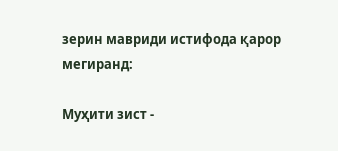зерин мавриди истифода қарор мегиранд:

Муҳити зист -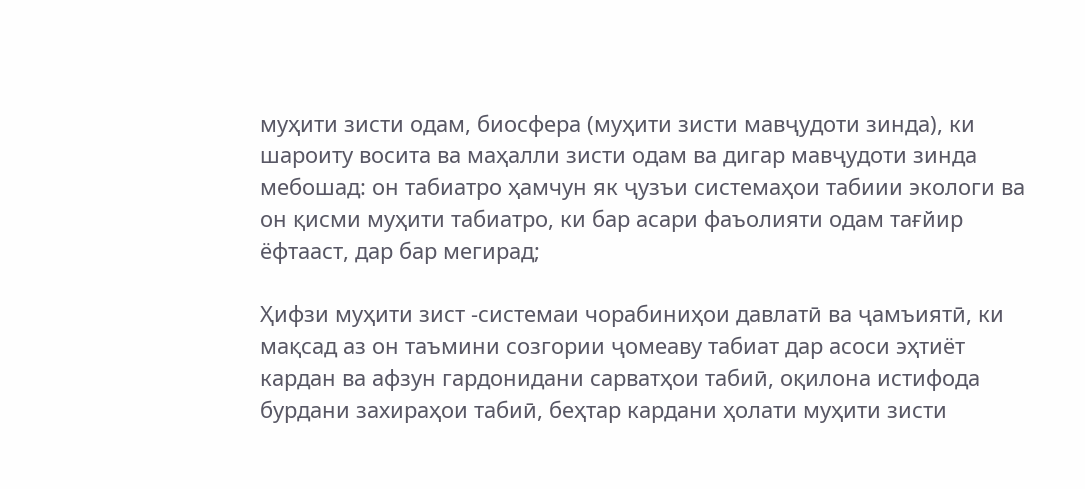муҳити зисти одам, биосфера (муҳити зисти мавҷудоти зинда), ки шароиту восита ва маҳалли зисти одам ва дигар мавҷудоти зинда мебошад: он табиатро ҳамчун як ҷузъи системаҳои табиии экологи ва он қисми муҳити табиатро, ки бар асари фаъолияти одам тағйир ёфтааст, дар бар мегирад;

Ҳифзи муҳити зист -системаи чорабиниҳои давлатӣ ва ҷамъиятӣ, ки мақсад аз он таъмини созгории ҷомеаву табиат дар асоси эҳтиёт кардан ва афзун гардонидани сарватҳои табиӣ, оқилона истифода бурдани захираҳои табиӣ, беҳтар кардани ҳолати муҳити зисти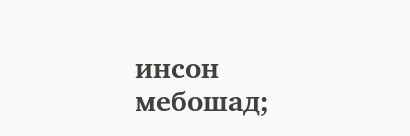инсон мебошад;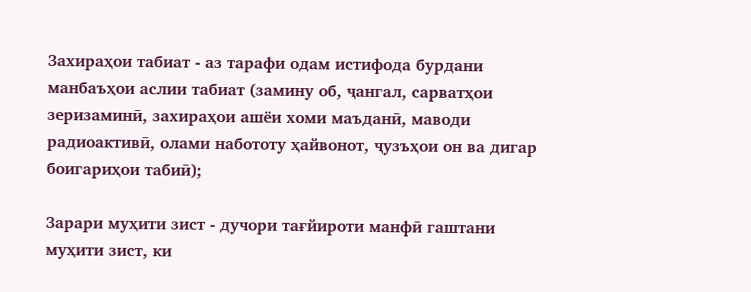Захираҳои табиат - аз тарафи одам истифода бурдани манбаъҳои аслии табиат (замину об, ҷангал, сарватҳои зеризаминӣ, захираҳои ашёи хоми маъданӣ, маводи радиоактивӣ, олами набототу ҳайвонот, ҷузъҳои он ва дигар боигариҳои табиӣ);

Зарари муҳити зист - дучори тағйироти манфӣ гаштани муҳити зист, ки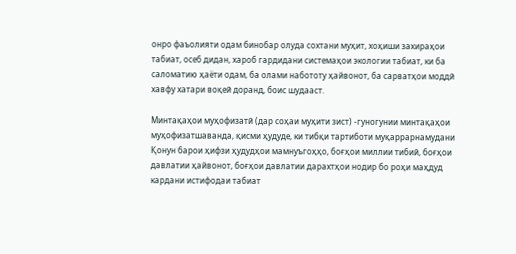онро фаъолияти одам бинобар олуда сохтани муҳит, хоҳиши захираҳои табиат, осеб дидан, хароб гардидани системаҳои экологии табиат, ки ба саломатию ҳаёти одам, ба олами набототу ҳайвонот, ба сарватҳои моддӣ хавфу хатари воқеӣ доранд, боис шудааст.

Минтақаҳои муҳофизатӣ (дар соҳаи муҳити зист) -гуногунии минтақаҳои муҳофизатшаванда, қисми ҳудуде, ки тибқи тартиботи муқаррарнамудани Қонун барои ҳифзи ҳудудҳои мамнуъгоҳҳо, боғҳои миллии тибиӣ, боғҳои давлатии ҳайвонот, боғҳои давлатии дарахтҳои нодир бо роҳи маҳдуд кардани истифодаи табиат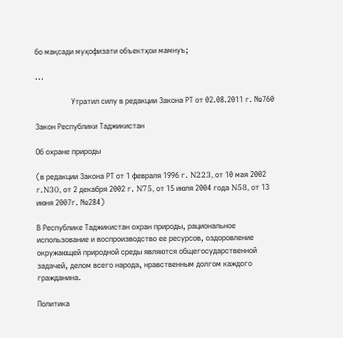бо мақсади муҳофизати объектҳои мамнуъ;

...

                  Утратил силу в редакции Закона РТ от 02.08.2011 г. №760

Закон Республики Таджикистан

Об охране природы

(в редакции Закона РТ от 1 февраля 1996 г. N223, от 10 мая 2002 г.N30, от 2 декабря 2002 г. N75, от 15 июля 2004 года N58, от 13 июня 2007г. №284)

В Республикe Таджикистан охран природы, рациональное использование и воспроизводство ее ресурсов, оздоровление окружающей природной среды являются общегосударственной задачей, делом всего народа, нравственным долгом каждого гражданина.

Политика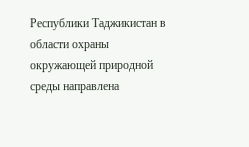Республики Таджикистан в области охраны окружающей природной среды направлена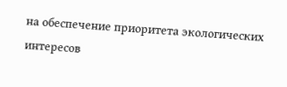на обеспечение приоритета экологических интересов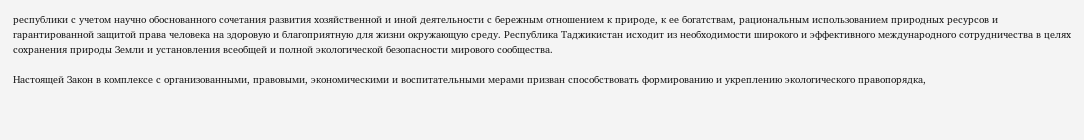республики с учетом научно обоснованного сочетания развития хозяйственной и иной деятельности с бережным отношением к природе, к ее богатствам, рациональным использованием природных ресурсов и гарантированной защитой права человека на здоровую и благоприятную для жизни окружающую среду. Республика Таджикистан исходит из необходимости широкого и эффективного международного сотрудничества в целях сохранения природы Земли и установления всеобщей и полной экологической безопасности мирового сообщества.

Настоящей Закон в комплексе с организованными, правовыми, экономическими и воспитательными мерами призван способствовать формированию и укреплению экологического правопорядка,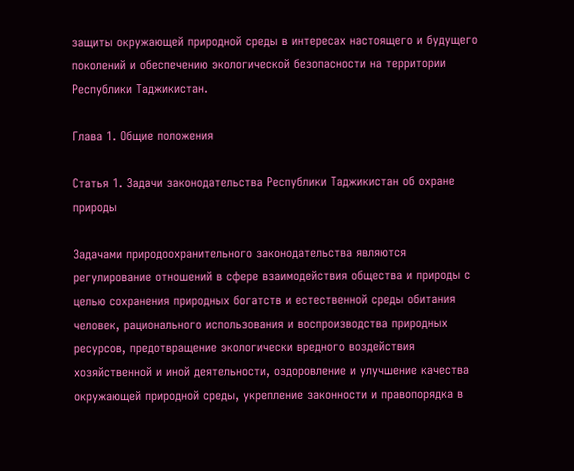защиты окружающей природной среды в интересах настоящего и будущего поколений и обеспечению экологической безопасности на территории Республики Таджикистан.

Глава 1. Общие положения

Статья 1. Задачи законодательства Республики Таджикистан об охране природы

Задачами природоохранительного законодательства являются регулирование отношений в сфере взаимодействия общества и природы с целью сохранения природных богатств и естественной среды обитания человек, рационального использования и воспроизводства природных ресурсов, предотвращение экологически вредного воздействия хозяйственной и иной деятельности, оздоровление и улучшение качества окружающей природной среды, укрепление законности и правопорядка в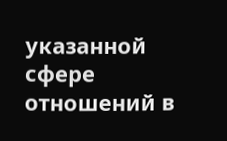указанной сфере отношений в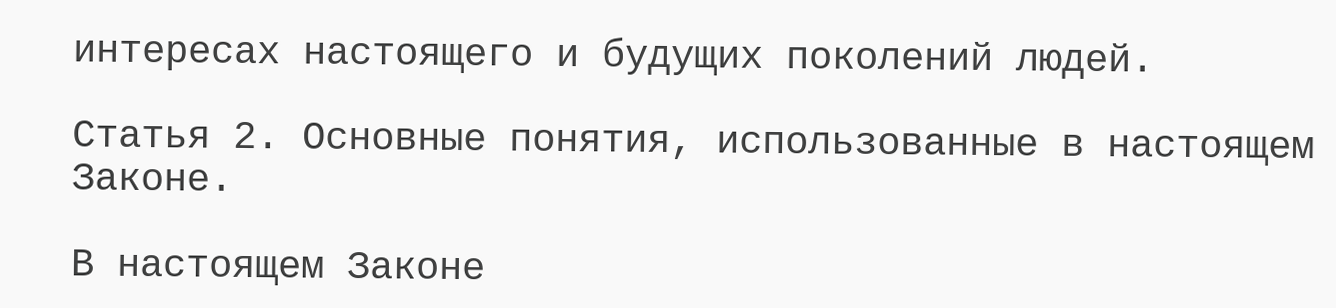интересах настоящего и будущих поколений людей.

Статья 2. Основные понятия, использованные в настоящем Законе.

В настоящем Законе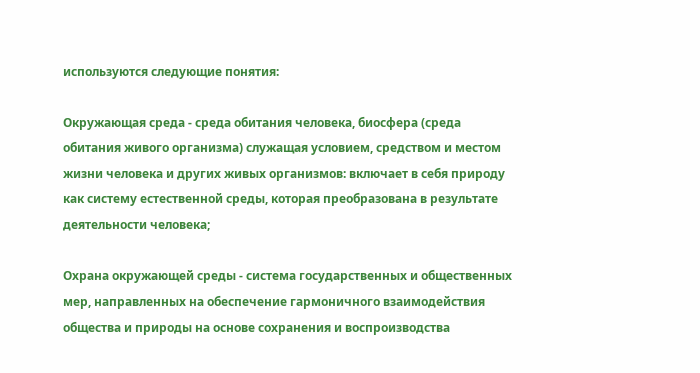используются следующие понятия:

Окружающая среда - среда обитания человека, биосфера (среда обитания живого организма) служащая условием, средством и местом жизни человека и других живых организмов: включает в себя природу как систему естественной среды, которая преобразована в результате деятельности человека;

Охрана окружающей среды - система государственных и общественных мер, направленных на обеспечение гармоничного взаимодействия общества и природы на основе сохранения и воспроизводства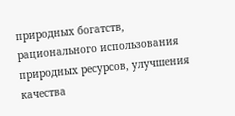природных богатств, рационального использования природных ресурсов, улучшения качества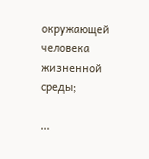окружающей человека жизненной среды;

...